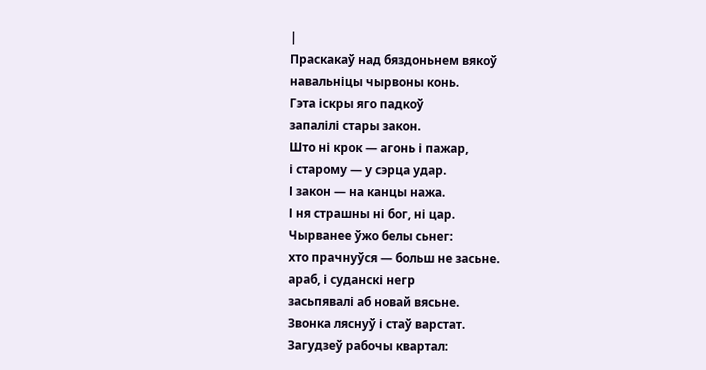|
Праскакаў над бяздоньнем вякоў
навальніцы чырвоны конь.
Гэта іскры яго падкоў
запалілі стары закон.
Што ні крок — агонь і пажар,
і старому — у сэрца удар.
І закон — на канцы нажа.
І ня страшны ні бог, ні цар.
Чырванее ўжо белы сьнег:
хто прачнуўся — больш не засьне.
араб, і суданскі негр
засьпявалі аб новай вясьне.
Звонка ляснуў і стаў варстат.
Загудзеў рабочы квартал: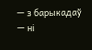— з барыкадаў — ні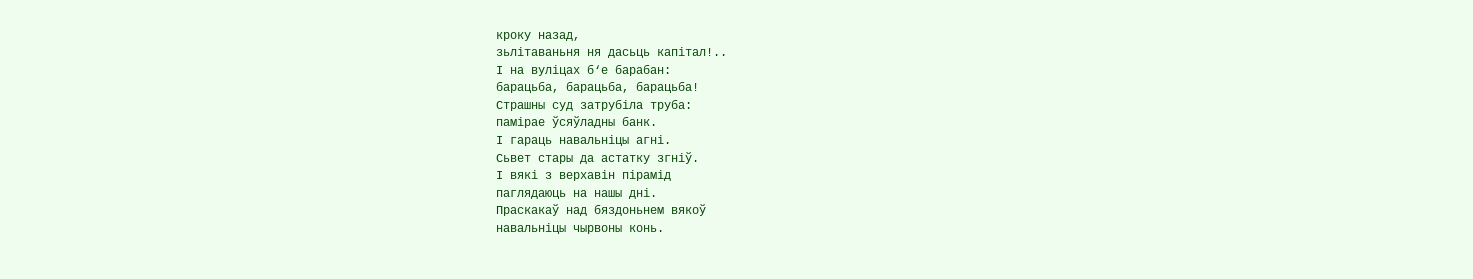кроку назад,
зьлітаваньня ня дасьць капітал!..
І на вуліцах б‘е барабан:
барацьба, барацьба, барацьба!
Страшны суд затрубіла труба:
памірае ўсяўладны банк.
І гараць навальніцы агні.
Сьвет стары да астатку згніў.
І вякі з верхавін пірамід
паглядаюць на нашы дні.
Праскакаў над бяздоньнем вякоў
навальніцы чырвоны конь.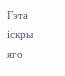Гэта іскры яго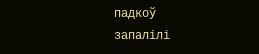падкоў
запалілі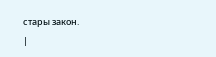стары закон.
|